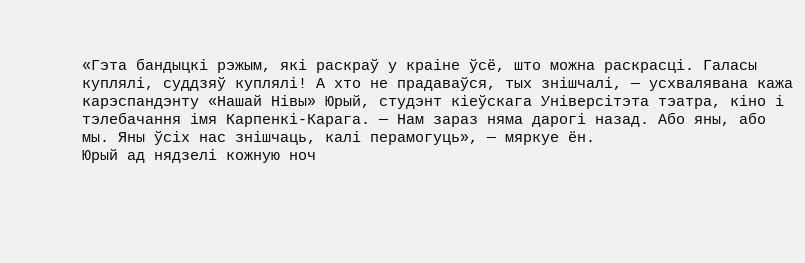«Гэта бандыцкі рэжым, які раскраў у краіне ўсё, што можна раскрасці. Галасы куплялі, суддзяў куплялі! А хто не прадаваўся, тых знішчалі, — усхвалявана кажа карэспандэнту «Нашай Нівы» Юрый, студэнт кіеўскага Універсітэта тэатра, кіно і тэлебачання імя Карпенкі-Карага. — Нам зараз няма дарогі назад. Або яны, або мы. Яны ўсіх нас знішчаць, калі перамогуць», — мяркуе ён.
Юрый ад нядзелі кожную ноч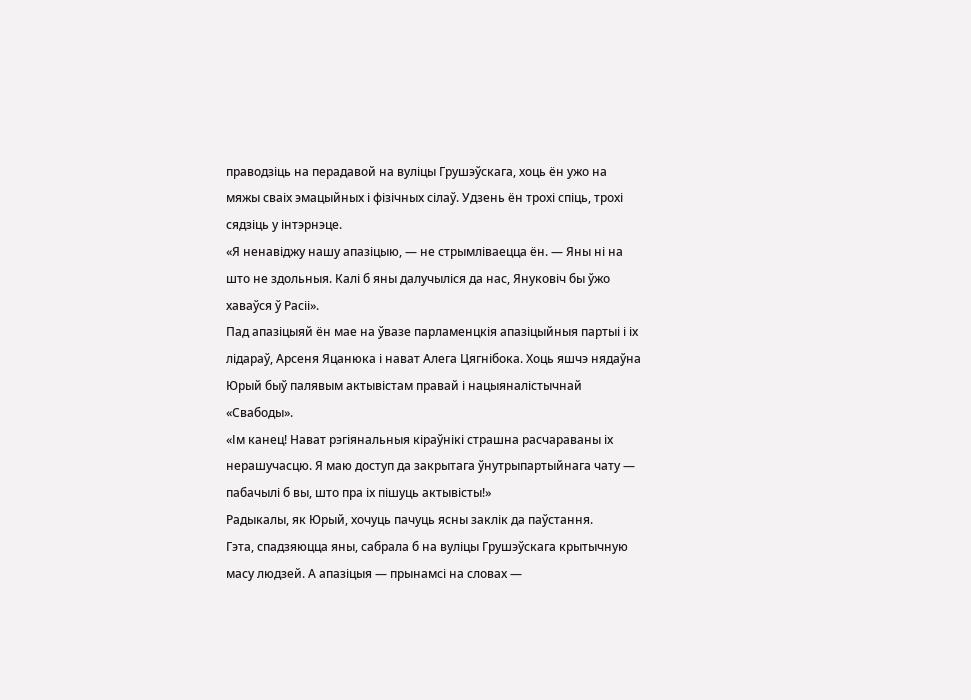праводзіць на перадавой на вуліцы Грушэўскага, хоць ён ужо на мяжы сваіх эмацыйных і фізічных сілаў. Удзень ён трохі спіць, трохі сядзіць у інтэрнэце.
«Я ненавіджу нашу апазіцыю, — не стрымліваецца ён. — Яны ні на што не здольныя. Калі б яны далучыліся да нас, Януковіч бы ўжо хаваўся ў Расіі».
Пад апазіцыяй ён мае на ўвазе парламенцкія апазіцыйныя партыі і іх лідараў, Арсеня Яцанюка і нават Алега Цягнібока. Хоць яшчэ нядаўна Юрый быў палявым актывістам правай і нацыяналістычнай «Свабоды».
«Ім канец! Нават рэгіянальныя кіраўнікі страшна расчараваны іх нерашучасцю. Я маю доступ да закрытага ўнутрыпартыйнага чату — пабачылі б вы, што пра іх пішуць актывісты!»
Радыкалы, як Юрый, хочуць пачуць ясны заклік да паўстання.
Гэта, спадзяюцца яны, сабрала б на вуліцы Грушэўскага крытычную масу людзей. А апазіцыя — прынамсі на словах —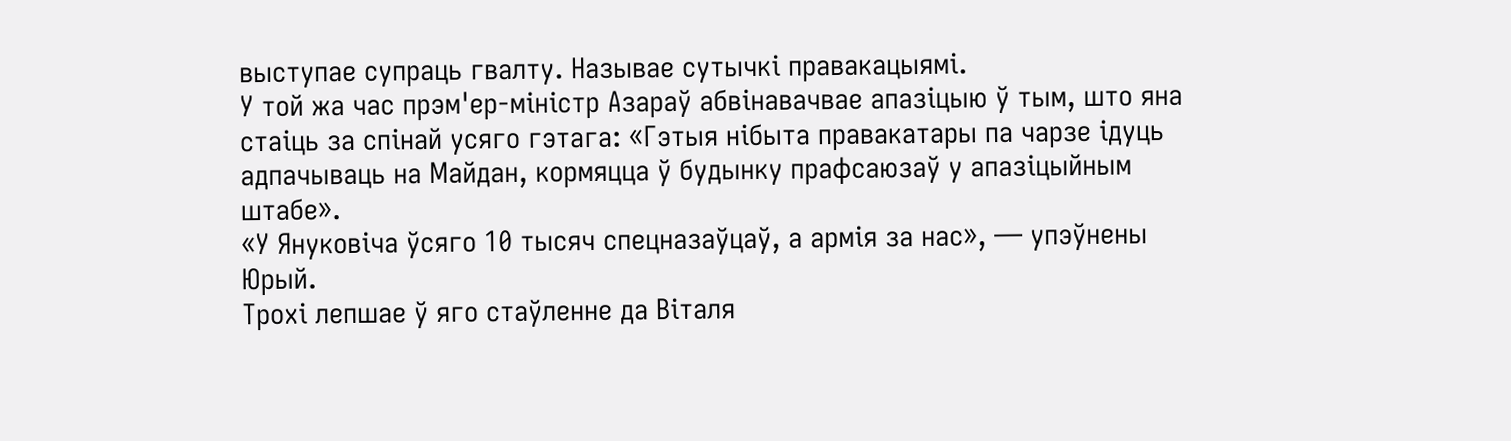выступае супраць гвалту. Называе сутычкі правакацыямі.
У той жа час прэм'ер-міністр Азараў абвінавачвае апазіцыю ў тым, што яна стаіць за спінай усяго гэтага: «Гэтыя нібыта правакатары па чарзе ідуць адпачываць на Майдан, кормяцца ў будынку прафсаюзаў у апазіцыйным штабе».
«У Януковіча ўсяго 10 тысяч спецназаўцаў, а армія за нас», — упэўнены Юрый.
Трохі лепшае ў яго стаўленне да Віталя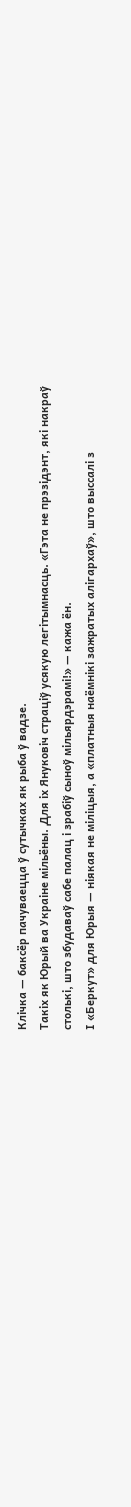Клічка — баксёр пачуваецца ў сутычках як рыба ў вадзе.
Такіх як Юрый ва Украіне мільёны. Для іх Януковіч страціў усякую легітымнасць. «Гэта не прэзідэнт, які накраў столькі, што збудаваў сабе палац і зрабіў сыноў мільярдэрамі!» — кажа ён.
І «Беркут» для Юрыя — ніякая не міліцыя, а «платныя наёмнікі зажратых алігархаў», што выссалі з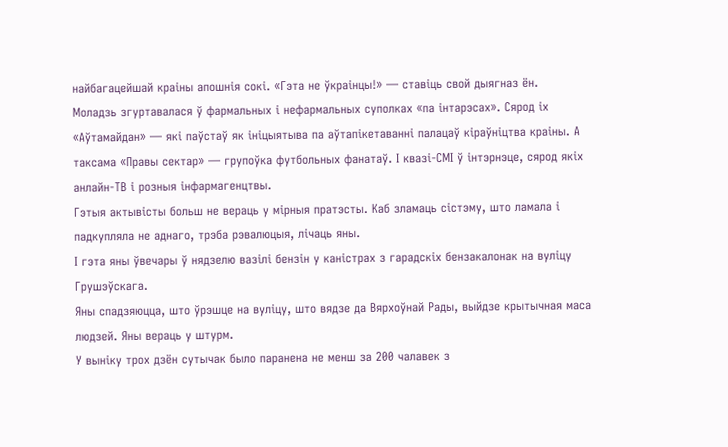найбагацейшай краіны апошнія сокі. «Гэта не ўкраінцы!» — ставіць свой дыягназ ён.
Моладзь згуртавалася ў фармальных і нефармальных суполках «па інтарэсах». Сярод іх «Аўтамайдан» — які паўстаў як ініцыятыва па аўтапікетаванні палацаў кіраўніцтва краіны. А таксама «Правы сектар» — групоўка футбольных фанатаў. І квазі-СМІ ў інтэрнэце, сярод якіх анлайн-ТВ і розныя інфармагенцтвы.
Гэтыя актывісты больш не вераць у мірныя пратэсты. Каб зламаць сістэму, што ламала і падкупляла не аднаго, трэба рэвалюцыя, лічаць яны.
І гэта яны ўвечары ў нядзелю вазілі бензін у каністрах з гарадскіх бензакалонак на вуліцу Грушэўскага.
Яны спадзяюцца, што ўрэшце на вуліцу, што вядзе да Вярхоўнай Рады, выйдзе крытычная маса людзей. Яны вераць у штурм.
У выніку трох дзён сутычак было паранена не менш за 200 чалавек з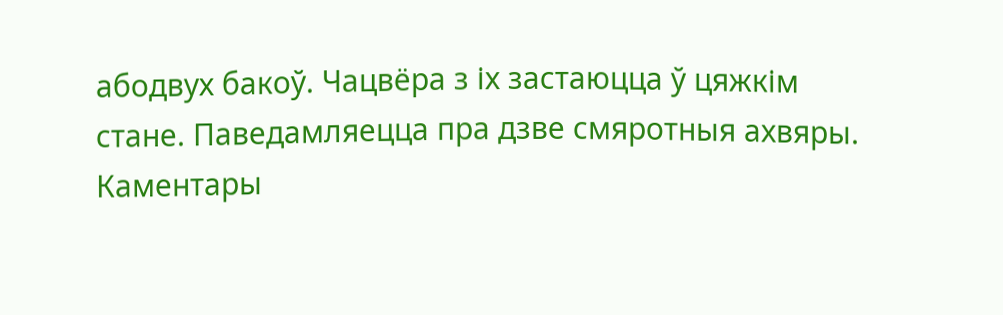абодвух бакоў. Чацвёра з іх застаюцца ў цяжкім стане. Паведамляецца пра дзве смяротныя ахвяры.
Каментары